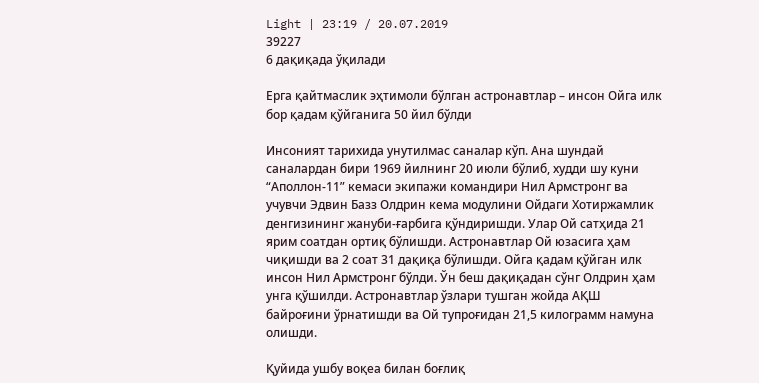Light | 23:19 / 20.07.2019
39227
6 дақиқада ўқилади

Ерга қайтмаслик эҳтимоли бўлган астронавтлар – инсон Ойга илк бор қадам қўйганига 50 йил бўлди

Инсоният тарихида унутилмас саналар кўп. Ана шундай саналардан бири 1969 йилнинг 20 июли бўлиб, худди шу куни “Аполлон-11” кемаси экипажи командири Нил Армстронг ва учувчи Эдвин Базз Олдрин кема модулини Ойдаги Хотиржамлик денгизининг жануби-ғарбига қўндиришди. Улар Ой сатҳида 21 ярим соатдан ортиқ бўлишди. Астронавтлар Ой юзасига ҳам чиқишди ва 2 соат 31 дақиқа бўлишди. Ойга қадам қўйган илк инсон Нил Армстронг бўлди. Ўн беш дақиқадан сўнг Олдрин ҳам унга қўшилди. Астронавтлар ўзлари тушган жойда АҚШ байроғини ўрнатишди ва Ой тупроғидан 21,5 килограмм намуна олишди.

Қуйида ушбу воқеа билан боғлиқ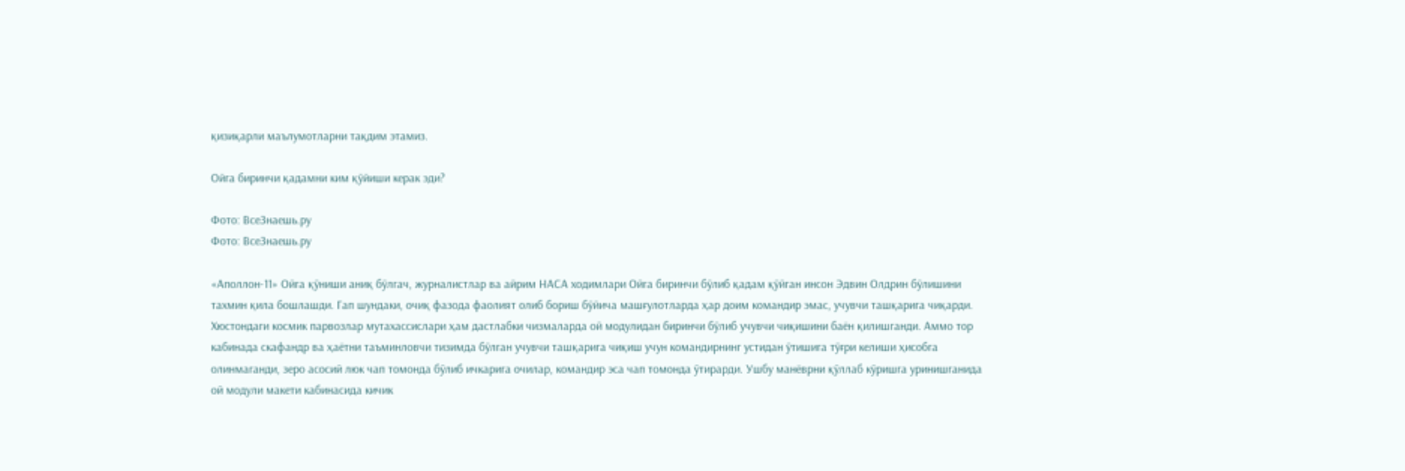қизиқарли маълумотларни тақдим этамиз.

Ойга биринчи қадамни ким қўйиши керак эди?

Фото: ВсеЗнаешь.ру
Фото: ВсеЗнаешь.ру

«Аполлон-11» Ойга қўниши аниқ бўлгач, журналистлар ва айрим НАСА ходимлари Ойга биринчи бўлиб қадам қўйган инсон Эдвин Олдрин бўлишини тахмин қила бошлашди. Гап шундаки, очиқ фазода фаолият олиб бориш бўйича машғулотларда ҳар доим командир эмас, учувчи ташқарига чиқарди. Хюстондаги космик парвозлар мутахассислари ҳам дастлабки чизмаларда ой модулидан биринчи бўлиб учувчи чиқишини баён қилишганди. Аммо тор кабинада скафандр ва ҳаётни таъминловчи тизимда бўлган учувчи ташқарига чиқиш учун командирнинг устидан ўтишига тўғри келиши ҳисобга олинмаганди, зеро асосий люк чап томонда бўлиб ичкарига очилар, командир эса чап томонда ўтирарди. Ушбу манёврни қўллаб кўришга уринишганида ой модули макети кабинасида кичик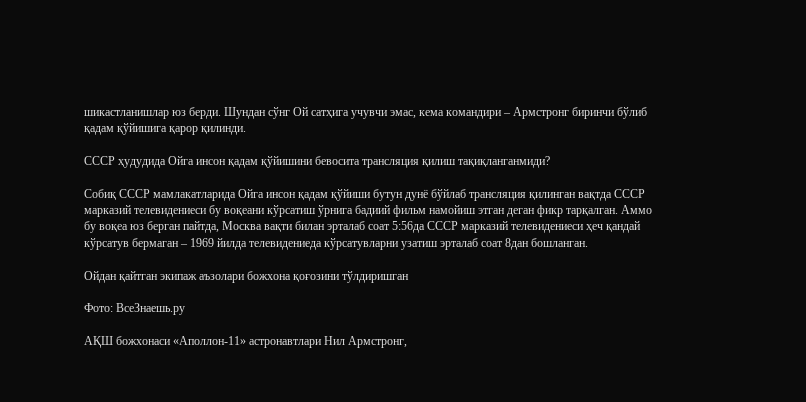шикастланишлар юз берди. Шундан сўнг Ой сатҳига учувчи эмас, кема командири – Армстронг биринчи бўлиб қадам қўйишига қарор қилинди.

СССР ҳудудида Ойга инсон қадам қўйишини бевосита трансляция қилиш тақиқланганмиди?

Собиқ СССР мамлакатларида Ойга инсон қадам қўйиши бутун дунё бўйлаб трансляция қилинган вақтда СССР марказий телевидениеси бу воқеани кўрсатиш ўрнига бадиий фильм намойиш этган деган фикр тарқалган. Аммо бу воқеа юз берган пайтда, Москва вақти билан эрталаб соат 5:56да СССР марказий телевидениеси ҳеч қандай кўрсатув бермаган – 1969 йилда телевидениеда кўрсатувларни узатиш эрталаб соат 8дан бошланган.

Ойдан қайтган экипаж аъзолари божхона қоғозини тўлдиришган

Фото: ВсеЗнаешь.ру

АҚШ божхонаси «Аполлон-11» астронавтлари Нил Армстронг,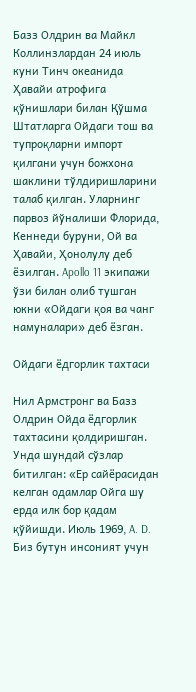Базз Олдрин ва Майкл Коллинзлардан 24 июль куни Тинч океанида Ҳавайи атрофига қўнишлари билан Қўшма Штатларга Ойдаги тош ва тупроқларни импорт қилгани учун божхона шаклини тўлдиришларини талаб қилган. Уларнинг парвоз йўналиши Флорида, Кеннеди буруни, Ой ва Ҳавайи, Ҳонолулу деб ёзилган. Apollo 11 экипажи ўзи билан олиб тушган юкни «Ойдаги қоя ва чанг намуналари» деб ёзган.

Ойдаги ёдгорлик тахтаси

Нил Армстронг ва Базз Олдрин Ойда ёдгорлик тахтасини қолдиришган. Унда шундай сўзлар битилган: «Ер сайёрасидан келган одамлар Ойга шу ерда илк бор қадам қўйишди. Июль 1969, A. D. Биз бутун инсоният учун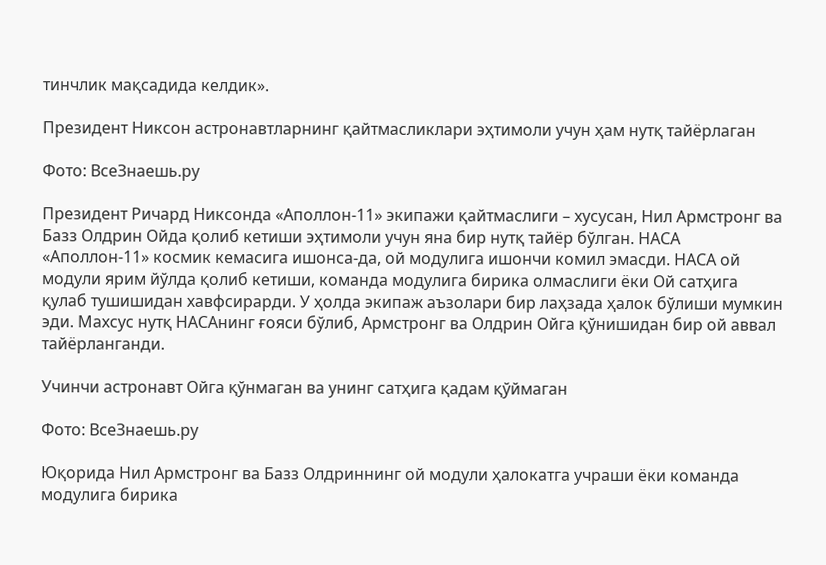тинчлик мақсадида келдик».

Президент Никсон астронавтларнинг қайтмасликлари эҳтимоли учун ҳам нутқ тайёрлаган

Фото: ВсеЗнаешь.ру

Президент Ричард Никсонда «Аполлон-11» экипажи қайтмаслиги – хусусан, Нил Армстронг ва Базз Олдрин Ойда қолиб кетиши эҳтимоли учун яна бир нутқ тайёр бўлган. НАСА «Аполлон-11» космик кемасига ишонса-да, ой модулига ишончи комил эмасди. НАСА ой модули ярим йўлда қолиб кетиши, команда модулига бирика олмаслиги ёки Ой сатҳига қулаб тушишидан хавфсирарди. У ҳолда экипаж аъзолари бир лаҳзада ҳалок бўлиши мумкин эди. Махсус нутқ НАСАнинг ғояси бўлиб, Армстронг ва Олдрин Ойга қўнишидан бир ой аввал тайёрланганди.

Учинчи астронавт Ойга қўнмаган ва унинг сатҳига қадам қўймаган

Фото: ВсеЗнаешь.ру

Юқорида Нил Армстронг ва Базз Олдриннинг ой модули ҳалокатга учраши ёки команда модулига бирика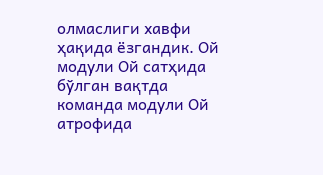олмаслиги хавфи ҳақида ёзгандик. Ой модули Ой сатҳида бўлган вақтда команда модули Ой атрофида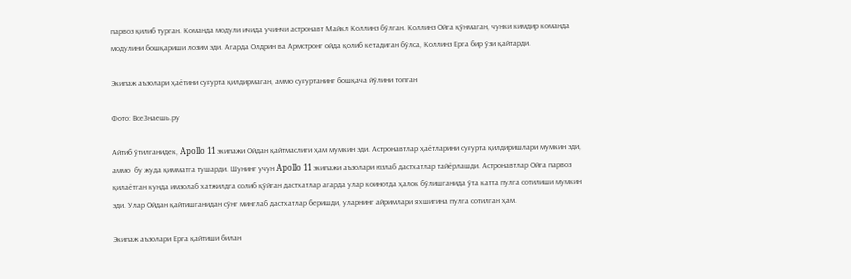парвоз қилиб турган. Команда модули ичида учинчи астронавт Майкл Коллинз бўлган. Коллинз Ойга қўнмаган, чунки кимдир команда модулини бошқариши лозим эди. Агарда Олдрин ва Армстронг ойда қолиб кетадиган бўлса, Коллинз Ерга бир ўзи қайтарди.

Экипаж аъзолари ҳаётини суғурта қилдирмаган, аммо суғуртанинг бошқача йўлини топган

Фото: ВсеЗнаешь.ру

Айтиб ўтилганидек, Apollo 11 экипажи Ойдан қайтмаслиги ҳам мумкин эди. Астронавтлар ҳаётларини суғурта қилдиришлари мумкин эди, аммо  бу жуда қимматга тушарди. Шунинг учун Apollo 11 экипажи аъзолари юзлаб дастхатлар тайёрлашди. Астронавтлар Ойга парвоз қилаётган кунда имзолаб хатжилдга солиб қўйган дастхатлар агарда улар коинотда ҳалок бўлишганида ўта катта пулга сотилиши мумкин эди. Улар Ойдан қайтишганидан сўнг минглаб дастхатлар беришди, уларнинг айримлари яхшигина пулга сотилган ҳам.

Экипаж аъзолари Ерга қайтиши билан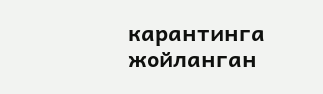карантинга жойланган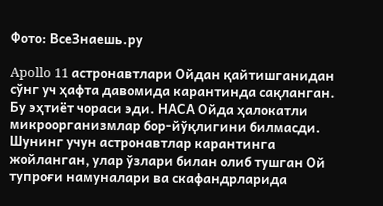Фото: ВсеЗнаешь.ру

Apollo 11 астронавтлари Ойдан қайтишганидан сўнг уч ҳафта давомида карантинда сақланган. Бу эҳтиёт чораси эди. НАСА Ойда ҳалокатли микроорганизмлар бор-йўқлигини билмасди. Шунинг учун астронавтлар карантинга жойланган, улар ўзлари билан олиб тушган Ой тупроғи намуналари ва скафандрларида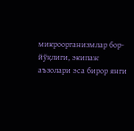микроорганизмлар бор-йўқлиги, экипаж аъзолари эса бирор янги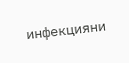инфекцияни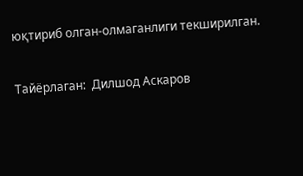юқтириб олган-олмаганлиги текширилган.

Тайёрлаган:  Дилшод Аскаров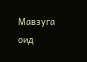Мавзуга оид